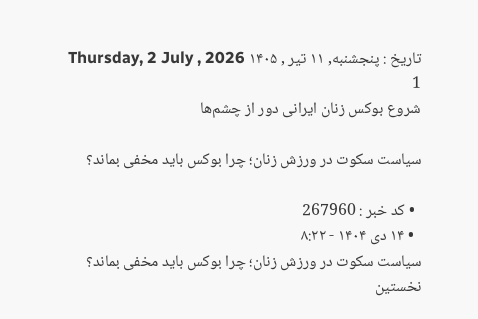تاریخ : پنجشنبه, ۱۱ تیر , ۱۴۰۵ Thursday, 2 July , 2026
1
شروع بوکس زنان ایرانی دور از چشم‌ها

سیاست سکوت در ورزش زنان؛ چرا بوکس باید مخفی بماند؟

  • کد خبر : 267960
  • ۱۴ دی ۱۴۰۴ - ۸:۲۲
سیاست سکوت در ورزش زنان؛ چرا بوکس باید مخفی بماند؟
نخستین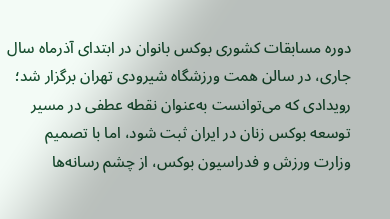دوره مسابقات کشوری بوکس بانوان در ابتدای آذرماه سال جاری، در سالن همت ورزشگاه شیرودی تهران برگزار شد؛ رویدادی که می‌توانست به‌عنوان نقطه عطفی در مسیر توسعه بوکس زنان در ایران ثبت شود، اما با تصمیم وزارت ورزش و فدراسیون بوکس، از چشم رسانه‌ها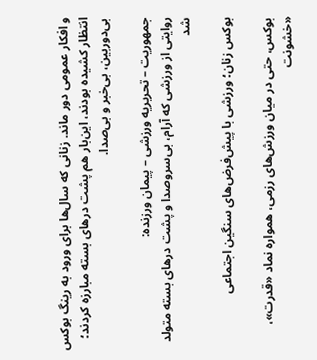و افکار عمومی دور ماند. زنانی که سال‌ها برای ورود به رینگ بوکس انتظار کشیده بودند، این‌بار هم پشت درهای بسته مبارزه کردند؛ بی‌دوربین، بی‌خبر و بی‌صدا.

جمهوریت – تحریریه ورزشی – پیمان ورزنده:
روایتی از ورزشی که آرام، بی‌سروصدا و پشت درهای بسته متولد شد

بوکس زنان؛ ورزشی با پیش‌فرض‌های سنگین اجتماعی

بوکس، حتی در میان ورزش‌های رزمی، همواره نماد «قدرت»، «خشونت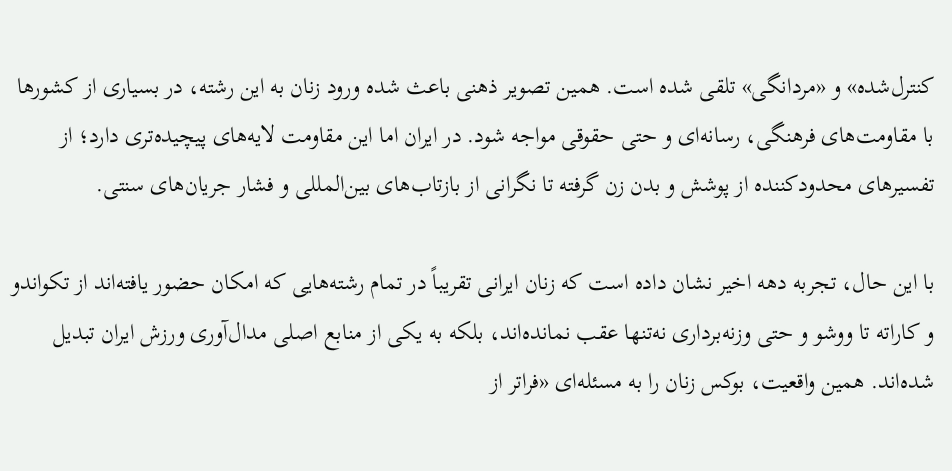کنترل‌شده» و «مردانگی» تلقی شده است. همین تصویر ذهنی باعث شده ورود زنان به این رشته، در بسیاری از کشورها با مقاومت‌های فرهنگی، رسانه‌ای و حتی حقوقی مواجه شود. در ایران اما این مقاومت لایه‌های پیچیده‌تری دارد؛ از تفسیرهای محدودکننده از پوشش و بدن زن گرفته تا نگرانی از بازتاب‌های بین‌المللی و فشار جریان‌های سنتی.

با این حال، تجربه دهه اخیر نشان داده است که زنان ایرانی تقریباً در تمام رشته‌هایی که امکان حضور یافته‌اند از تکواندو و کاراته تا ووشو و حتی وزنه‌برداری نه‌تنها عقب نمانده‌اند، بلکه به یکی از منابع اصلی مدال‌آوری ورزش ایران تبدیل شده‌اند. همین واقعیت، بوکس زنان را به مسئله‌ای «فراتر از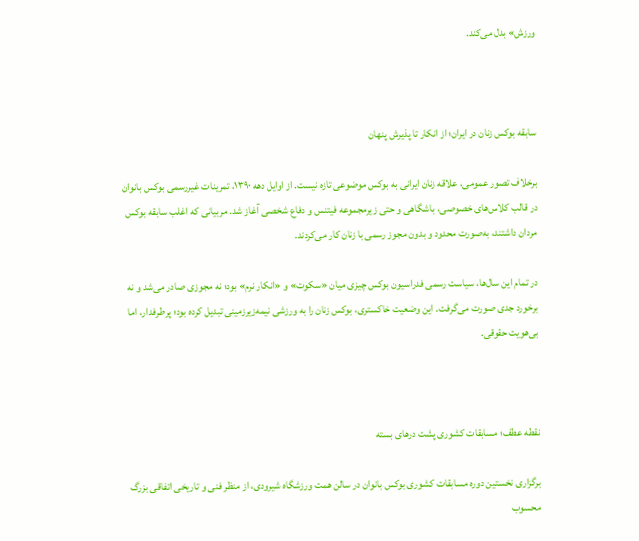ورزش» بدل می‌کند.



سابقه بوکس زنان در ایران؛ از انکار تا پذیرش پنهان

برخلاف تصور عمومی، علاقه زنان ایرانی به بوکس موضوعی تازه نیست. از اوایل دهه ۱۳۹۰، تمرینات غیررسمی بوکس بانوان در قالب کلاس‌های خصوصی، باشگاهی و حتی زیرمجموعه فیتنس و دفاع شخصی آغاز شد. مربیانی که اغلب سابقه بوکس مردان داشتند، به‌صورت محدود و بدون مجوز رسمی با زنان کار می‌کردند.

در تمام این سال‌ها، سیاست رسمی فدراسیون بوکس چیزی میان «سکوت» و «انکار نرم» بود؛ نه مجوزی صادر می‌شد و نه برخورد جدی صورت می‌گرفت. این وضعیت خاکستری، بوکس زنان را به ورزشی نیمه‌زیرزمینی تبدیل کرده بود؛ پرطرفدار، اما بی‌هویت حقوقی.



نقطه عطف؛ مسابقات کشوری پشت درهای بسته

برگزاری نخستین دوره مسابقات کشوری بوکس بانوان در سالن همت ورزشگاه شیرودی، از منظر فنی و تاریخی اتفاقی بزرگ محسوب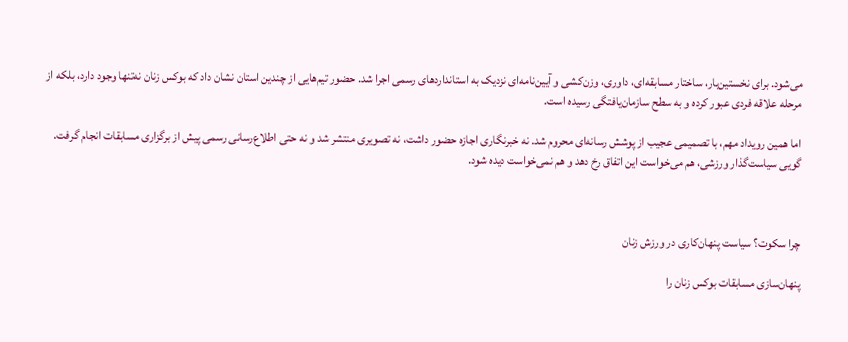می‌شود. برای نخستین‌بار، ساختار مسابقه‌ای، داوری، وزن‌کشی و آیین‌نامه‌ای نزدیک به استانداردهای رسمی اجرا شد. حضور تیم‌هایی از چندین استان نشان داد که بوکس زنان نه‌تنها وجود دارد، بلکه از مرحله علاقه فردی عبور کرده و به سطح سازمان‌یافتگی رسیده است.

اما همین رویداد مهم، با تصمیمی عجیب از پوشش رسانه‌ای محروم شد. نه خبرنگاری اجازه حضور داشت، نه تصویری منتشر شد و نه حتی اطلاع‌رسانی رسمی پیش از برگزاری مسابقات انجام گرفت. گویی سیاست‌گذار ورزشی، هم می‌خواست این اتفاق رخ دهد و هم نمی‌خواست دیده شود.



چرا سکوت؟ سیاست پنهان‌کاری در ورزش زنان

پنهان‌سازی مسابقات بوکس زنان را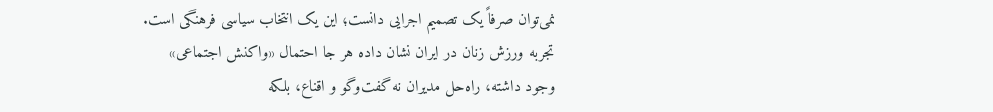نمی‌توان صرفاً یک تصمیم اجرایی دانست؛ این یک انتخاب سیاسی فرهنگی است. تجربه ورزش زنان در ایران نشان داده هر جا احتمال «واکنش اجتماعی» وجود داشته، راه‌حل مدیران نه گفت‌وگو و اقناع، بلکه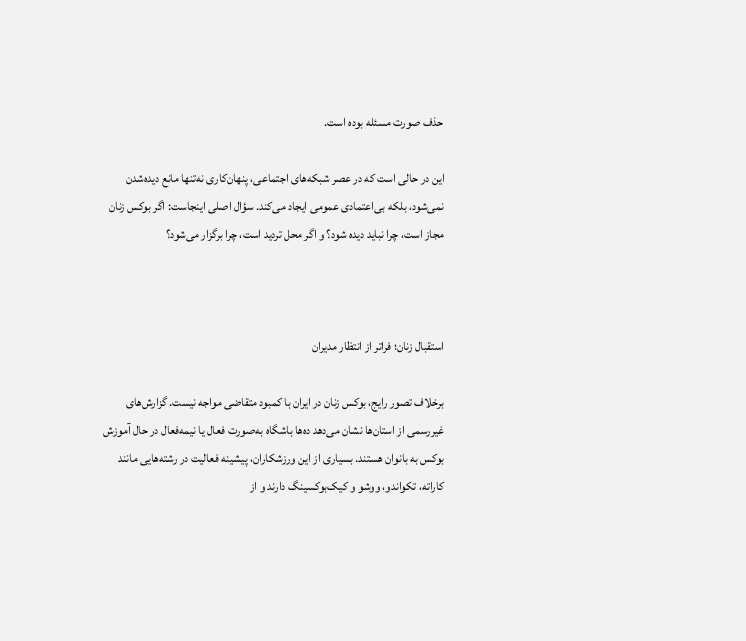حذف صورت مسئله بوده است.

این در حالی است که در عصر شبکه‌های اجتماعی، پنهان‌کاری نه‌تنها مانع دیده‌شدن نمی‌شود، بلکه بی‌اعتمادی عمومی ایجاد می‌کند. سؤال اصلی اینجاست: اگر بوکس زنان مجاز است، چرا نباید دیده شود؟ و اگر محل تردید است، چرا برگزار می‌شود؟



استقبال زنان؛ فراتر از انتظار مدیران

برخلاف تصور رایج، بوکس زنان در ایران با کمبود متقاضی مواجه نیست. گزارش‌های غیررسمی از استان‌ها نشان می‌دهد ده‌ها باشگاه به‌صورت فعال یا نیمه‌فعال در حال آموزش بوکس به بانوان هستند. بسیاری از این ورزشکاران، پیشینه فعالیت در رشته‌هایی مانند کاراته، تکواندو، ووشو و کیک‌بوکسینگ دارند و از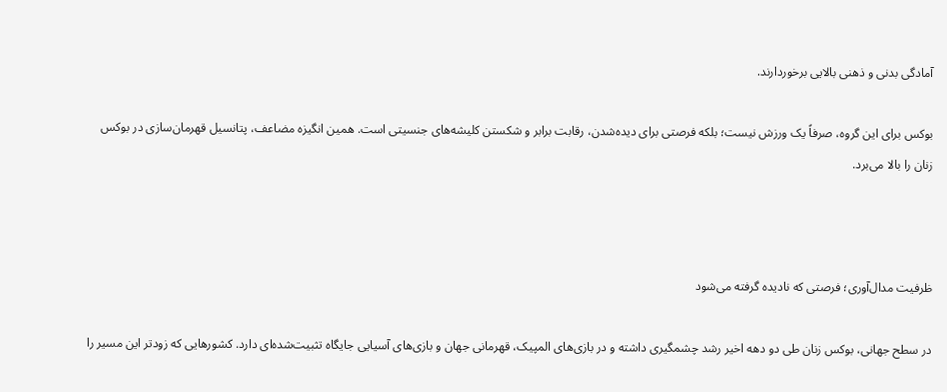آمادگی بدنی و ذهنی بالایی برخوردارند.

بوکس برای این گروه، صرفاً یک ورزش نیست؛ بلکه فرصتی برای دیده‌شدن، رقابت برابر و شکستن کلیشه‌های جنسیتی است. همین انگیزه مضاعف، پتانسیل قهرمان‌سازی در بوکس زنان را بالا می‌برد.



ظرفیت مدال‌آوری؛ فرصتی که نادیده گرفته می‌شود

در سطح جهانی، بوکس زنان طی دو دهه اخیر رشد چشمگیری داشته و در بازی‌های المپیک، قهرمانی جهان و بازی‌های آسیایی جایگاه تثبیت‌شده‌ای دارد. کشورهایی که زودتر این مسیر را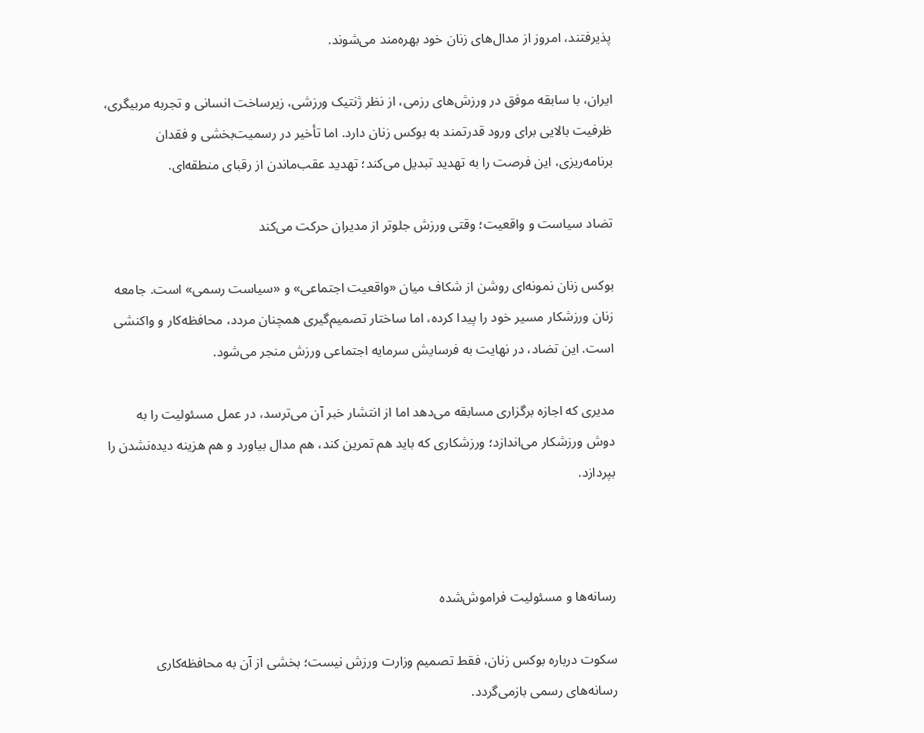پذیرفتند، امروز از مدال‌های زنان خود بهره‌مند می‌شوند.

ایران، با سابقه موفق در ورزش‌های رزمی، از نظر ژنتیک ورزشی، زیرساخت انسانی و تجربه مربیگری، ظرفیت بالایی برای ورود قدرتمند به بوکس زنان دارد. اما تأخیر در رسمیت‌بخشی و فقدان برنامه‌ریزی، این فرصت را به تهدید تبدیل می‌کند؛ تهدید عقب‌ماندن از رقبای منطقه‌ای.

تضاد سیاست و واقعیت؛ وقتی ورزش جلوتر از مدیران حرکت می‌کند

بوکس زنان نمونه‌ای روشن از شکاف میان «واقعیت اجتماعی» و «سیاست رسمی» است. جامعه زنان ورزشکار مسیر خود را پیدا کرده، اما ساختار تصمیم‌گیری همچنان مردد، محافظه‌کار و واکنشی است. این تضاد، در نهایت به فرسایش سرمایه اجتماعی ورزش منجر می‌شود.

مدیری که اجازه برگزاری مسابقه می‌دهد اما از انتشار خبر آن می‌ترسد، در عمل مسئولیت را به دوش ورزشکار می‌اندازد؛ ورزشکاری که باید هم تمرین کند، هم مدال بیاورد و هم هزینه دیده‌نشدن را بپردازد.



رسانه‌ها و مسئولیت فراموش‌شده

سکوت درباره بوکس زنان، فقط تصمیم وزارت ورزش نیست؛ بخشی از آن به محافظه‌کاری رسانه‌های رسمی بازمی‌گردد.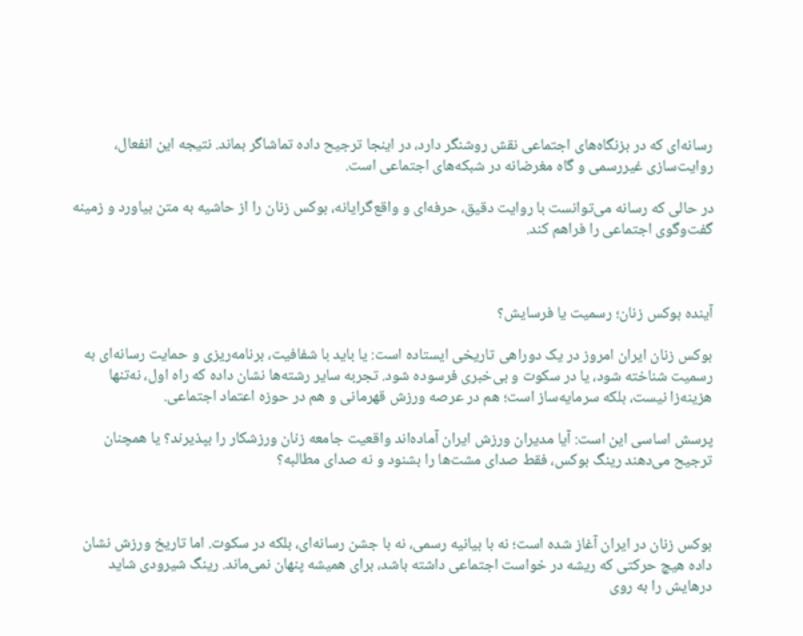رسانه‌ای که در بزنگاه‌های اجتماعی نقش روشنگر دارد، در اینجا ترجیح داده تماشاگر بماند. نتیجه این انفعال، روایت‌سازی غیررسمی و گاه مغرضانه در شبکه‌های اجتماعی است.

در حالی که رسانه می‌توانست با روایت دقیق، حرفه‌ای و واقع‌گرایانه، بوکس زنان را از حاشیه به متن بیاورد و زمینه گفت‌وگوی اجتماعی را فراهم کند.



آینده بوکس زنان؛ رسمیت یا فرسایش؟

بوکس زنان ایران امروز در یک دوراهی تاریخی ایستاده است: یا باید با شفافیت، برنامه‌ریزی و حمایت رسانه‌ای به رسمیت شناخته شود، یا در سکوت و بی‌خبری فرسوده شود. تجربه سایر رشته‌ها نشان داده که راه اول، نه‌تنها هزینه‌زا نیست، بلکه سرمایه‌ساز است؛ هم در عرصه ورزش قهرمانی و هم در حوزه اعتماد اجتماعی.

پرسش اساسی این است: آیا مدیران ورزش ایران آماده‌اند واقعیت جامعه زنان ورزشکار را بپذیرند؟ یا همچنان ترجیح می‌دهند رینگ بوکس، فقط صدای مشت‌ها را بشنود و نه صدای مطالبه؟



بوکس زنان در ایران آغاز شده است؛ نه با بیانیه رسمی، نه با جشن رسانه‌ای، بلکه در سکوت. اما تاریخ ورزش نشان داده هیچ حرکتی که ریشه در خواست اجتماعی داشته باشد، برای همیشه پنهان نمی‌ماند. رینگ شیرودی شاید درهایش را به روی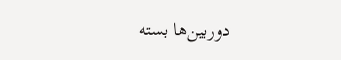دوربین‌ها بسته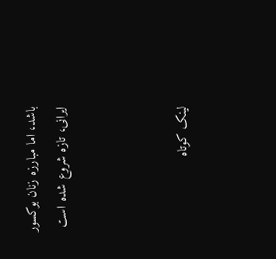باشد، اما مبارزه زنان بوکسور ایرانی، تازه شروع شده است



لینک کوتاه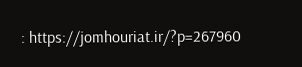: https://jomhouriat.ir/?p=267960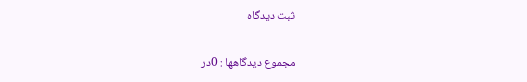ثبت دیدگاه

مجموع دیدگاهها : 0در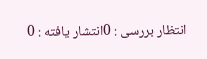انتظار بررسی : 0انتشار یافته : 0